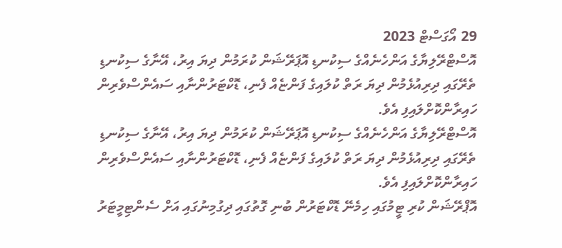29 އޯގަސްޓް 2023
އޮސްޓްރޭލިޔާގެ އަންހެނެއްގެ ސިކުނޑި އޮޕަރޭޝަން ކުރަމުން ދިޔަ އިރު، އޭނާގެ ސިކުނޑި ތެރޭގައި ދިރިއުޅެމުން ދިޔަ ރަތް ކުލައިގެ ފަންޏެއް ފެނި، ޑޮކްޓަރުންނާއި ސައެންސްވެރިން ހައިރާންކޮށްލައިފި އެވެ.
އޮސްޓްރޭލިޔާގެ އަންހެނެއްގެ ސިކުނޑި އޮޕަރޭޝަން ކުރަމުން ދިޔަ އިރު، އޭނާގެ ސިކުނޑި ތެރޭގައި ދިރިއުޅެމުން ދިޔަ ރަތް ކުލައިގެ ފަންޏެއް ފެނި، ޑޮކްޓަރުންނާއި ސައެންސްވެރިން ހައިރާންކޮށްލައިފި އެވެ.
އޮޕްރޭޝަން ކުރި ޓީމުގައި ހިމެނޭ ޑޮކްޓަރުން ބުނި ގޮތުގައި ދިގުމިނުގައި އަށް ސެންޓިމީޓަރު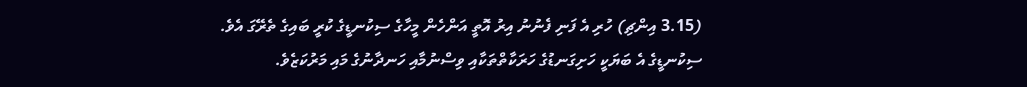(3.15 އިންޗި) ހުރި އެ ފަނި ފެނުނު އިރު އޮތީ އަންހެން މީހާގެ ސިކުނޑީގެ ކުރީ ބައިގެ ތެރޭގަ އެވެ. ސިކުނޑީގެ އެ ބަޔަކީ ހަށިގަނޑުގެ ހަރަކާތްތަކާއި ވިސްނުމާއި ހަނދާނުގެ މައި މަރުކަޒެވެ.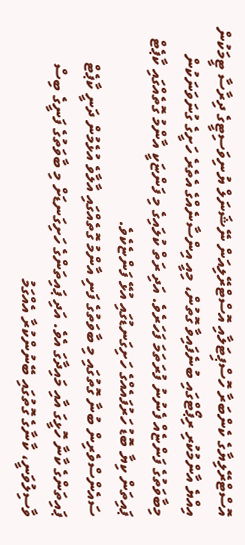އޮސްޓްރޭލިޔާގެ ކެންބަރާ ހޮސްޕިޓަލާއި އޮސްޓްރޭލިއަން ނޭޝަނަލް ޔުނިވަސިޓީގެ ދިރާސާ ޓީމަކުން އިއްޔެ އާންމުކުރި ރިޕޯޓްގައި ބުނެފައިވާ ގޮތުން، މިއީ އިންސާނެއްގެ އެތެރެ ހަށީގެ ގުނަވަނަކުން މިބާވަތުގެ ފަންޏެއް ފެނުނު ފުރަތަމަ ފަހަރެވެ. އަދި ރަތް ކުލައިގެ މި ފަންޏަކީ އާންމު ގޮތެއްގައި ކާޕެޓް ޕައިތަން ކިޔާ ބޮޑު ހަރުފައެއްގެ ހަށިގަނޑުގައި އުޅޭ ފަންޏެކެވެ.
ސައެންސްވެރިން ބުނާ ގޮތުގައި މި ބާވަތުގެ ފަނި އާންމު ގޮތެއްގައި އާލާވެ އުޅެމުން ދަނީ ކާޕެޓް ޕައިތަންގެ ކާނާ ހޮޅީގަ އާއި މައިދާގަ އެވެ. އަދި ޕައިތަންގެ ހަށިގަނޑަށް މި ބާވަތުގެ ފަނީގެ ބިސް ވާސިލުވަނީ، ކާނާގެ ގޮތުގައި ބޭނުންކުރާ އެއްގަމު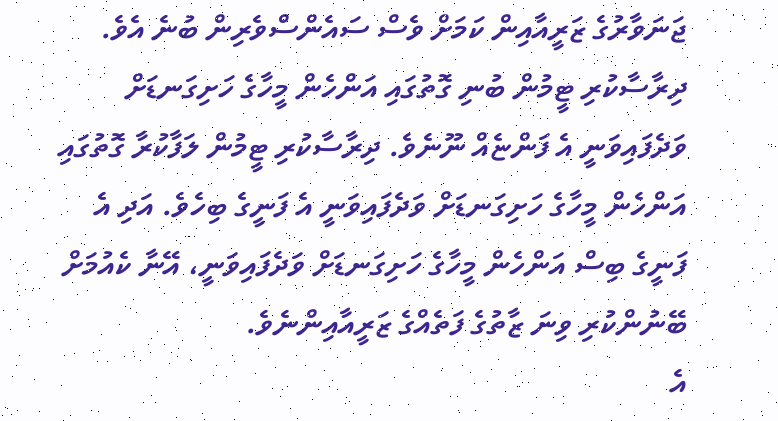ޖަނަވާރުގެ ޒަރީއާއިން ކަމަށް ވެސް ސައެންސްވެރިން ބުނެ އެވެ.
ދިރާސާކުރި ޓީމުން ބުނި ގޮތުގައި އަންހެން މީހާގެ ހަށިގަނޑަށް ވަދެފައިވަނީ އެ ފަންޏެއް ނޫނެވެ. ދިރާސާކުރި ޓީމުން ލަފާކުރާ ގޮތުގައި އަންހެން މީހާގެ ހަށިގަނޑަށް ވަދެފައިވަނީ އެ ފަނީގެ ބިހެވެ. އަދި އެ ފަނީގެ ބިސް އަންހެން މީހާގެ ހަށިގަނޑަށް ވަދެފައިވަނީ، އޭނާ ކެއުމަށް ބޭނުންކުރި ވިނަ ޒާތުގެ ފަތެއްގެ ޒަރީއާއިންނެވެ.
އެ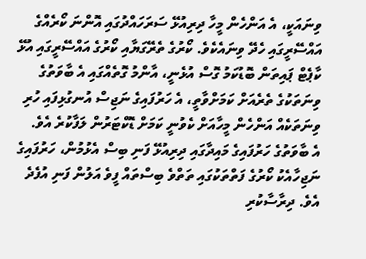ވިނައަކީ، އެ އަންހެން މީހާ ދިރިއުޅޭ ސަރަހައްދުގައި އޮންނަ ކޯރެއްގެ އައްސޭރީގައި ހެދޭ ވިނައެކެވެ. ކޯރުގެ ތެރޭގަޔާއި ކޯރުގެ އައްސޭރީގައި އުޅޭ ކާޕެޓް ޕައިތަން ބޮޑުކަމު ގޮސް އުޅެނީ، އާންމު ގޮތެއްގައި އެ ބާވަތުގެ ވިނަތަކުގެ ތެރެއަށް ކަމަށްވާތީ، އެ ހަރުފައިގެ ނަޖިސް އުނގުޅިފައި ހުރި ވިނަތަކެއް އަންހެން މީހާއަށް ކެވުނީ ކަމަށް ޑޮކްޓަރުން ލަފާކުރެ އެވެ.
އެ ބާވަތުގެ ހަރުފައިގެ މައިދާގައި ދިރިއުޅޭ ފަނި ބިސް އެޅުމުން، ހަރުފައިގެ ނަޖިހާއެކު ކޯރުގެ ފަތްތަކުގައި ތަތްވެ ބިސްތައް ފީވެ އަލުން ފަނި އުފެދެ އެވެ. ދިރާސާކުރި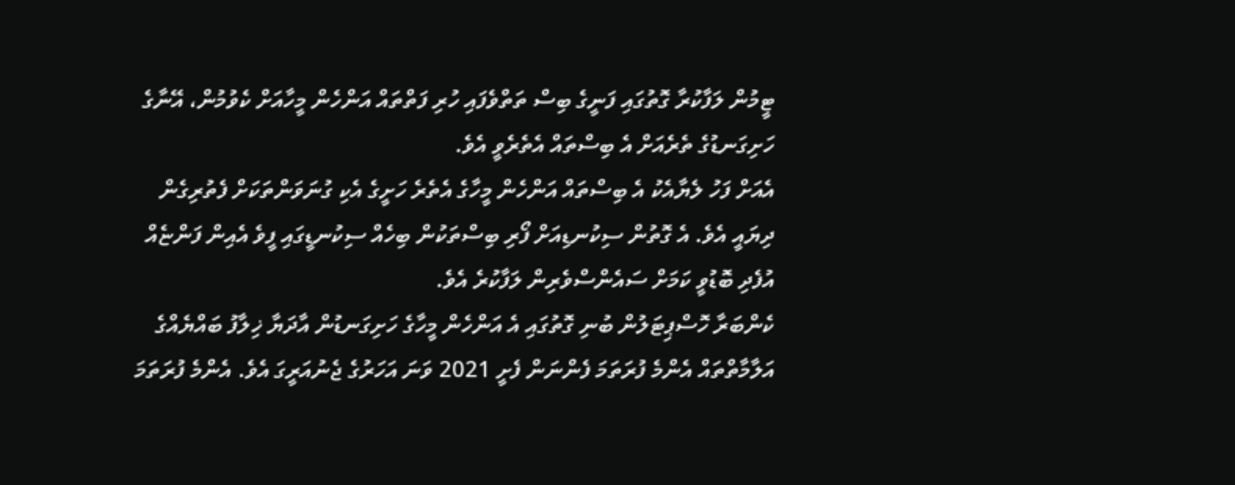ޓީމުން ލަފާކުރާ ގޮތުގައި ފަނީގެ ބިސް ތަތްވެފައި ހުރި ފަތްތައް އަންހެން މީހާއަށް ކެވުމުން، އޭނާގެ ހަށިގަނޑުގެ ތެރެއަށް އެ ބިސްތައް އެތެރެވީ އެވެ.
އެއަށް ފަހު ލެޔާއެކު އެ ބިސްތައް އަންހެން މީހާގެ އެތެރެ ހަށީގެ އެކި ގުނަވަންތަކަށް ފެތުރިގެން ދިޔައީ އެވެ. އެ ގޮތުން ސިކުނޑިއަށް ފޯރި ބިސްތަކުން ބިހެއް ސިކުނޑީގައި ފީވެ އެއިން ފަންޏެއް އުފެދި ބޮޑުވީ ކަމަށް ސައެންސްވެރިން ލަފާކުރެ އެވެ.
ކެންބަރާ ހޮސްޕިޓަލުން ބުނި ގޮތުގައި އެ އަންހެން މީހާގެ ހަށިގަނޑުން އާދަޔާ ޚިލާފު ބައްޔެއްގެ އަލާމާތްތައް އެންމެ ފުރަތަމަ ފެންނަން ފެށީ 2021 ވަނަ އަހަރުގެ ޖެނުއަރީގަ އެވެ. އެންމެ ފުރަތަމަ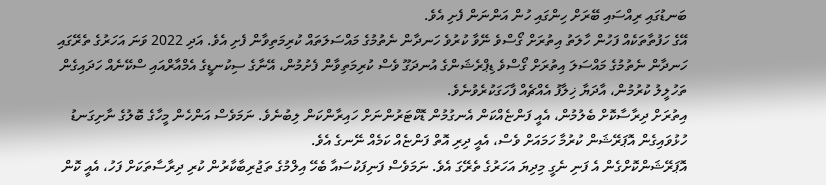ބަނޑުގައި ރިއްސައި ބޭރަށް ހިންގައި ހުން އަންނަން ފެށި އެވެ.
އޭގެ ހަފުތާތަކެއް ފަހުން ހާލަތު އިތުރަށް ގޯސްވެ ނޭވާ ކުރުވެ ހަނދާން ނެތުމުގެ މައްސަލަތައް ކުރިމަތިވާން ފެށި އެވެ. އަދި 2022 ވަނަ އަހަރުގެ ތެރޭގައި ހަނދާން ނެތުމުގެ މައްސަލަ އިތުރަށް ގޯސްވެ ޑިޕްރެޝަންގެ އުނދަގޫ ވެސް ކުރިމަތިވާން ފެށުމުން، އޭނާގެ ސިކުނޑީގެ އެމްއާރްއައި ސްކޭނެއް ހަދައިގެން ތަހުލީލު ކުރުމުން، އާދަޔާ ޚިލާފު އެއްޗެއް ފާހަގަކުރެވުނެވެ.
އިތުރަށް ދިރާސާކޮށް ބެލުމުން، އެއީ ފަންޏެއްކަން އެނގުމުން ޑޮކްޓަރުންނަށް ހައިރާންކަން ލިބުނެވެ. ނަމަވެސް އަންހެން މީހާގެ ބޮލުގެ ނާށިގަނޑު ހުޅުވައިގެން އޮޕަރޭޝަން ކުރުމާ ހަމައަށް ވެސް، އެއީ ދިރި އޮތް ފަންޏެއް ކަމެއް ނޭނގެ އެވެ.
އޮޕަރޭޝަންކޮށްގެން އެ ފަނި ނެގީ މިދިޔަ އަހަރުގެ ތެރޭގަ އެވެ. ނަމަވެސް ފަނިފަކުސައާ ބެހޭ އިލްމުގެ ތަޖުރިބާކާރުން ކުރި ދިރާސާތަކަށް ފަހު، އެއީ ކޮން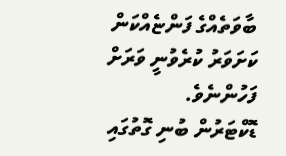ބާވަތެއްގެ ފަންޏެއްކަން ކަށަވަރު ކުރެވުނީ ވަރަށް ފަހުންނެވެ.
ޑޮކްޓަރުން ބުނި ގޮތުގައި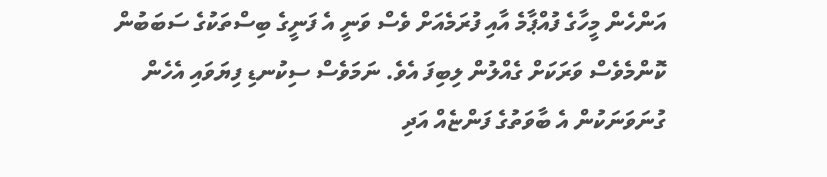އަންހެން މީހާގެ ފުއްޕާމެ އާއި ފުރަމެއަށް ވެސް ވަނީ އެ ފަނީގެ ބިސްތަކުގެ ސަބަބުން ކޮންމެވެސް ވަރަކަށް ގެއްލުން ލިބިފަ އެވެ. ނަމަވެސް ސިކުނޑި ފިޔަވައި އެހެން ގުނަވަނަކުން އެ ބާވަތުގެ ފަންޏެއް އަދި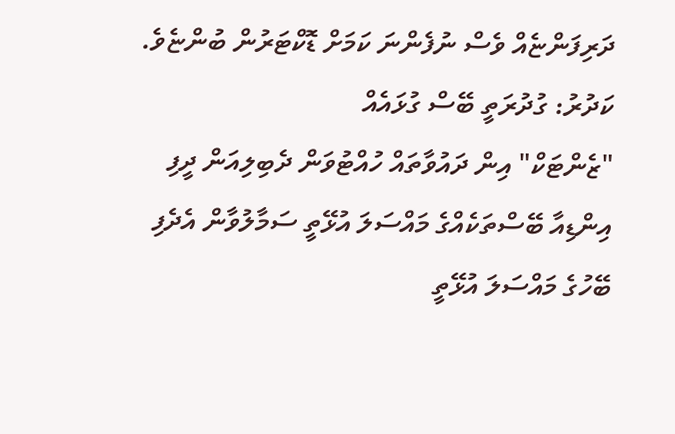ދަރިފަންޏެއް ވެސް ނުފެންނަ ކަމަށް ޑޮކްޓަރުން ބުންޏެވެ.
ކަދުރު: ގުދުރަތީ ބޭސް ގުޅައެއް
"ޒެންޓަކް" އިން ދައުވާތައް ހުއްޓުވަން ދެބިލިއަން ދީފި
އިންޑިއާ ބޭސްތަކެއްގެ މައްސަލަ އުޅޭތީ ސަމާލުވާން އެދެފި
ބޭހުގެ މައްސަލަ އުޅޭތީ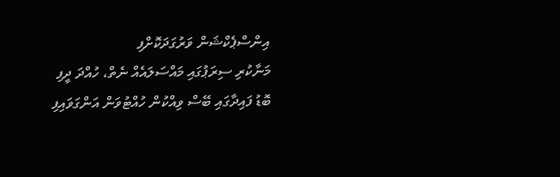އިންސްޕެކްޝަން ވަރުގަދަކޮށްފި
މަނާކުރި ސިރަޕުގައި މައްސަލައެއް ނެތް، ހުއްދަ ދީފި
ބޮޑު ފައިދާގައި ބޭސް ވިއްކުން ހުއްޓުވަން އަންގަވައިފި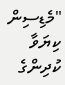"މެޑިސިން ކިޔަވާ ކުދިންގެ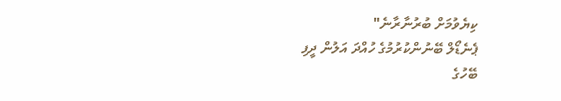ކިޔެވުމަށް ބުރުނާރާނެ"
ޕެނެޑޯލް ބޭނުންކުރުމުގެ ހުއްދަ އަލުން ދީފި
ބޭހުގެ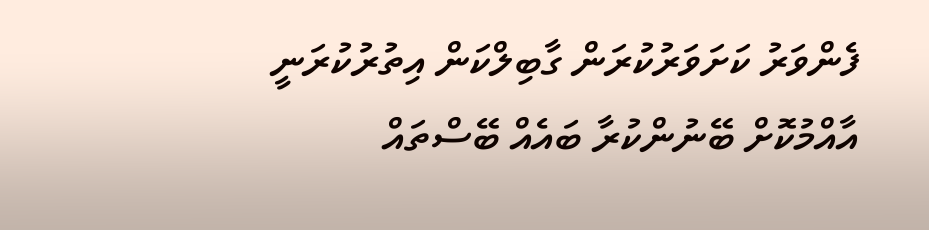ފެންވަރު ކަށަވަރުކުރަން ގާބިލްކަން އިތުރުކުރަނީ
އާއްމުކޮށް ބޭނުންކުރާ ބައެއް ބޭސްތައް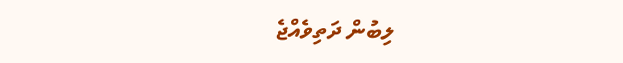ލިބުން ދަތިވެއްޖެ